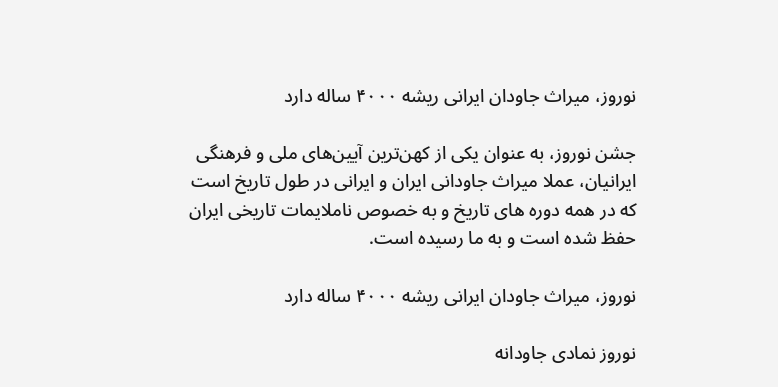نوروز، میراث جاودان ایرانی ریشه ۴۰۰۰ ساله دارد

جشن نوروز، به عنوان یکی از کهن‌ترین آیین‌های ملی و فرهنگی ایرانیان، عملا میراث جاودانی ایران و ایرانی در طول تاریخ است که در همه دوره های تاریخ و به خصوص ناملایمات تاریخی ایران حفظ شده است و به ما رسیده است.

نوروز، میراث جاودان ایرانی ریشه ۴۰۰۰ ساله دارد

نوروز نمادی جاودانه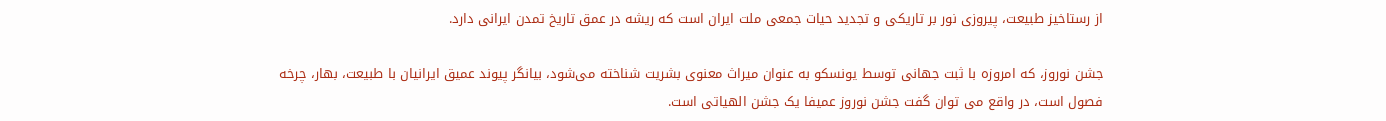از رستاخیز طبیعت، پیروزی نور بر تاریکی و تجدید حیات جمعی ملت ایران است که ریشه در عمق تاریخ تمدن ایرانی دارد.

جشن نوروز، که امروزه با ثبت جهانی توسط یونسکو به عنوان میراث معنوی بشریت شناخته می‌شود، بیانگر پیوند عمیق ایرانیان با طبیعت، بهار، چرخه فصول است، در واقع می توان گفت جشن نوروز عمیفا یک جشن الهیاتی است.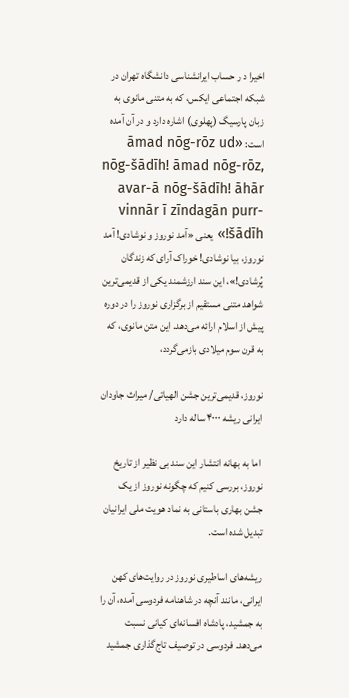اخیرا د ر حساب ایرانشناسی دانشگاه تهران در شبکه اجتماعی ایکس، که به متنی مانوی به زبان پارسیگ (پهلوی) اشاره دارد و در آن آمده است: «āmad nōg-rōz ud nōg-šādīh! āmad nōg-rōz, avar-ā nōg-šādīh! āhār vinnār ī zīndagān purr-šādīh!» یعنی «آمد نوروز و نوشادی! آمد نوروز، بیا نوشادی! خوراک آرای که زندگان پُرشادی!»، این سند ارزشمند یکی از قدیمی‌ترین شواهد متنی مستقیم از برگزاری نوروز را در دوره پیش از اسلام ارائه می‌دهد. این متن مانوی، که به قرن سوم میلادی بازمی‌گردد،

نوروز، قدیمی‌ترین جشن الهیاتی/ میراث جاودان ایرانی ریشه ۴۰۰۰ ساله دارد

 اما به بهانه انتشار این سند بی نظیر از تاریخ نوروز، بررسی کنیم که چگونه نوروز از یک جشن بهاری باستانی به نماد هویت ملی ایرانیان تبدیل شده است.

ریشه‌های اساطیری نوروز در روایت‌های کهن ایرانی، مانند آنچه در شاهنامه فردوسی آمده، آن را به جمشید، پادشاه افسانه‌ای کیانی نسبت می‌دهد. فردوسی در توصیف تاج‌گذاری جمشید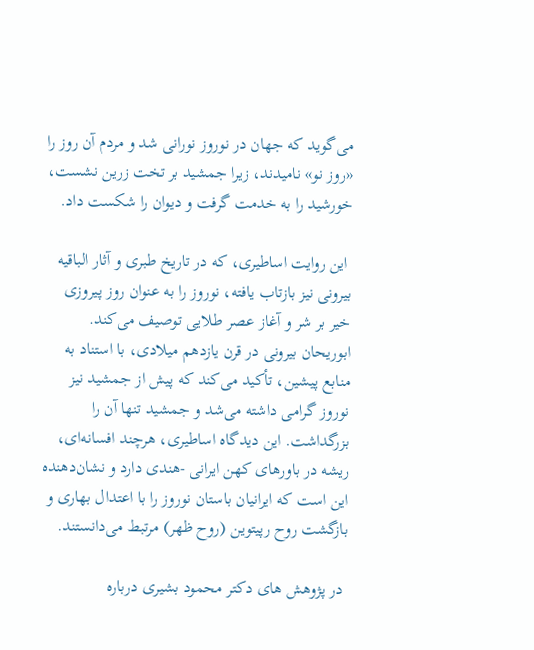می‌گوید که جهان در نوروز نورانی شد و مردم آن روز را «روز نو» نامیدند، زیرا جمشید بر تخت زرین نشست، خورشید را به خدمت گرفت و دیوان را شکست داد.

 این روایت اساطیری، که در تاریخ طبری و آثار الباقیه بیرونی نیز بازتاب یافته، نوروز را به عنوان روز پیروزی خیر بر شر و آغاز عصر طلایی توصیف می‌کند. ابوریحان بیرونی در قرن یازدهم میلادی، با استناد به منابع پیشین، تأکید می‌کند که پیش از جمشید نیز نوروز گرامی داشته می‌شد و جمشید تنها آن را بزرگداشت. این دیدگاه اساطیری، هرچند افسانه‌ای، ریشه در باور‌های کهن ایرانی -هندی دارد و نشان‌دهنده این است که ایرانیان باستان نوروز را با اعتدال بهاری و بازگشت روح رپیتوین (روح ظهر) مرتبط می‌دانستند.

 در پژوهش های دکتر محمود بشیری درباره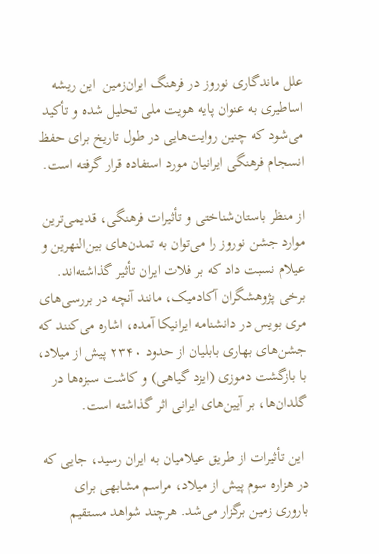علل ماندگاری نوروز در فرهنگ ایران‌زمین  این ریشه اساطیری به عنوان پایه هویت ملی تحلیل شده و تأکید می‌شود که چنین روایت‌هایی در طول تاریخ برای حفظ انسجام فرهنگی ایرانیان مورد استفاده قرار گرفته است.

از منظر باستان‌شناختی و تأثیرات فرهنگی، قدیمی‌ترین موارد جشن نوروز را می‌توان به تمدن‌های بین‌النهرین و عیلام نسبت داد که بر فلات ایران تأثیر گذاشته‌اند. برخی پژوهشگران آکادمیک، مانند آنچه در بررسی‌های مری بویس در دانشنامه ایرانیکا آمده، اشاره می‌کنند که جشن‌های بهاری بابلیان از حدود ۲۳۴۰ پیش از میلاد، با بازگشت دموزی (ایزد گیاهی) و کاشت سبزه‌ها در گلدان‌ها، بر آیین‌های ایرانی اثر گذاشته است.

 این تأثیرات از طریق عیلامیان به ایران رسید، جایی که در هزاره سوم پیش از میلاد، مراسم مشابهی برای باروری زمین برگزار می‌شد. هرچند شواهد مستقیم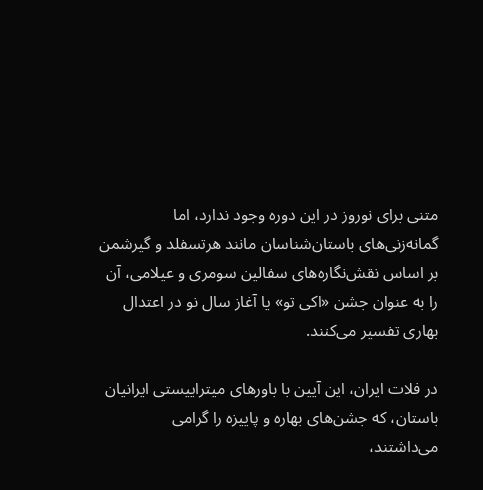متنی برای نوروز در این دوره وجود ندارد، اما گمانه‌زنی‌های باستان‌شناسان مانند هرتسفلد و گیرشمن بر اساس نقش‌نگاره‌های سفالین سومری و عیلامی، آن را به عنوان جشن «اکی تو» یا آغاز سال نو در اعتدال بهاری تفسیر می‌کنند.

در فلات ایران، این آیین با باور‌های میتراییستی ایرانیان باستان، که جشن‌های بهاره و پاییزه را گرامی می‌داشتند،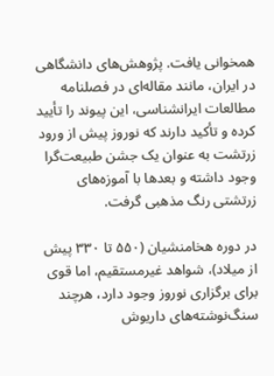همخوانی یافت. پژوهش‌های دانشگاهی در ایران، مانند مقاله‌ای در فصلنامه مطالعات ایرانشناسی، این پیوند را تأیید کرده و تأکید دارند که نوروز پیش از ورود زرتشت به عنوان یک جشن طبیعت‌گرا وجود داشته و بعد‌ها با آموزه‌های زرتشتی رنگ مذهبی گرفت.

در دوره هخامنشیان (۵۵۰ تا ۳۳۰ پیش از میلاد)، شواهد غیرمستقیم، اما قوی برای برگزاری نوروز وجود دارد، هرچند سنگ‌نوشته‌های داریوش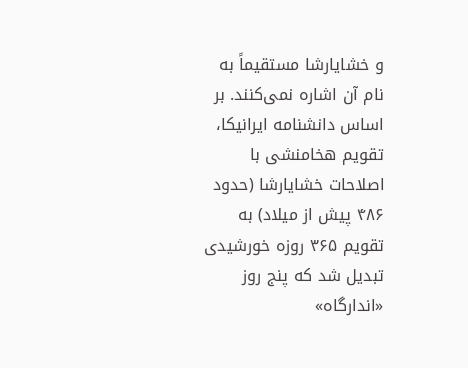و خشایارشا مستقیماً به نام آن اشاره نمی‌کنند. بر اساس دانشنامه ایرانیکا، تقویم هخامنشی با اصلاحات خشایارشا (حدود ۴۸۶ پیش از میلاد) به تقویم ۳۶۵ روزه خورشیدی تبدیل شد که پنج روز «اندارگاه»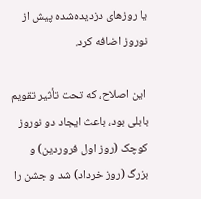یا روز‌های دزدیده‌شده پیش از نوروز اضافه کرد.

 این اصلاح، که تحت تأثیر تقویم بابلی بود، باعث ایجاد دو نوروز کوچک (روز اول فروردین) و بزرگ (روز خرداد) شد و جشن را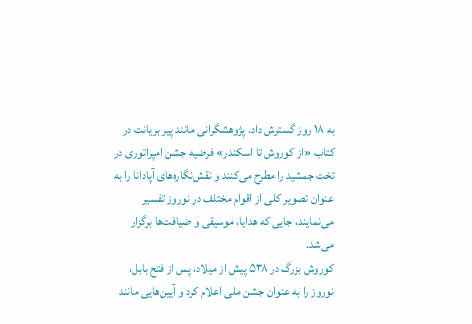به ۱۸ روز گسترش داد. پژوهشگرانی مانند پیر بریانت در کتاب «از کوروش تا اسکندر» فرضیه جشن امپراتوری در تخت جمشید را مطرح می‌کنند و نقش‌نگاره‌های آپادانا را به عنوان تصویر کلی از اقوام مختلف در نوروز تفسیر می‌نمایند، جایی که هدایا، موسیقی و ضیافت‌ها برگزار می‌شد.
کوروش بزرگ در ۵۳۸ پیش از میلاد، پس از فتح بابل، نوروز را به عنوان جشن ملی اعلام کرد و آیین‌هایی مانند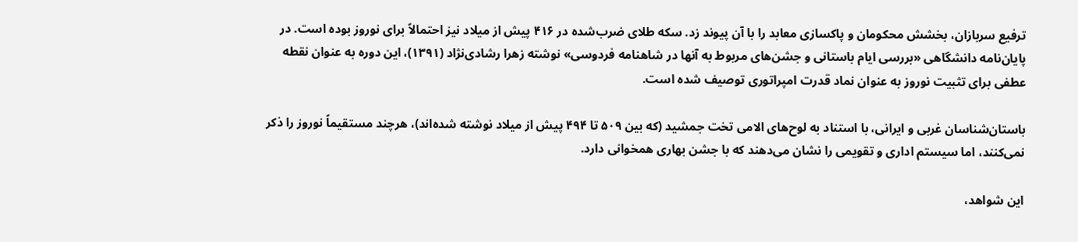ترفیع سربازان، بخشش محکومان و پاکسازی معابد را با آن پیوند زد. سکه طلای ضرب‌شده در ۴۱۶ پیش از میلاد نیز احتمالاً برای نوروز بوده است. در پایان‌نامه دانشگاهی «بررسی ایام باستانی و جشن‌های مربوط به آنها در شاهنامه فردوسی» نوشته زهرا رشادی‌نژاد (۱۳۹۱)، این دوره به عنوان نقطه عطفی برای تثبیت نوروز به عنوان نماد قدرت امپراتوری توصیف شده است.

باستان‌شناسان غربی و ایرانی، با استناد به لوح‌های الامی تخت جمشید (که بین ۵۰۹ تا ۴۹۴ پیش از میلاد نوشته شده‌اند)، هرچند مستقیماً نوروز را ذکر نمی‌کنند، اما سیستم اداری و تقویمی را نشان می‌دهند که با جشن بهاری همخوانی دارد.

این شواهد،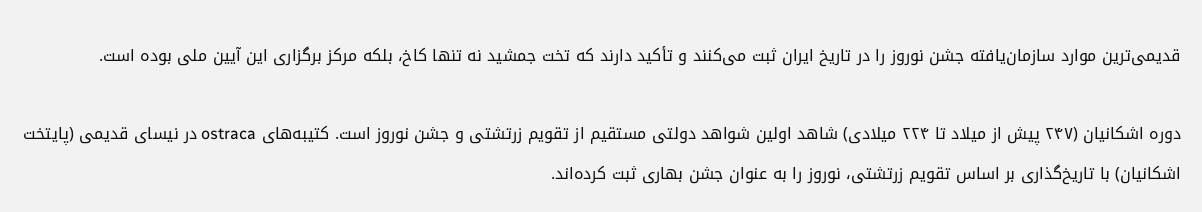قدیمی‌ترین موارد سازمان‌یافته جشن نوروز را در تاریخ ایران ثبت می‌کنند و تأکید دارند که تخت جمشید نه تنها کاخ، بلکه مرکز برگزاری این آیین ملی بوده است.

دوره اشکانیان (۲۴۷ پیش از میلاد تا ۲۲۴ میلادی) شاهد اولین شواهد دولتی مستقیم از تقویم زرتشتی و جشن نوروز است. کتیبه‌های ostraca در نیسای قدیمی (پایتخت اشکانیان) با تاریخ‌گذاری بر اساس تقویم زرتشتی، نوروز را به عنوان جشن بهاری ثبت کرده‌اند.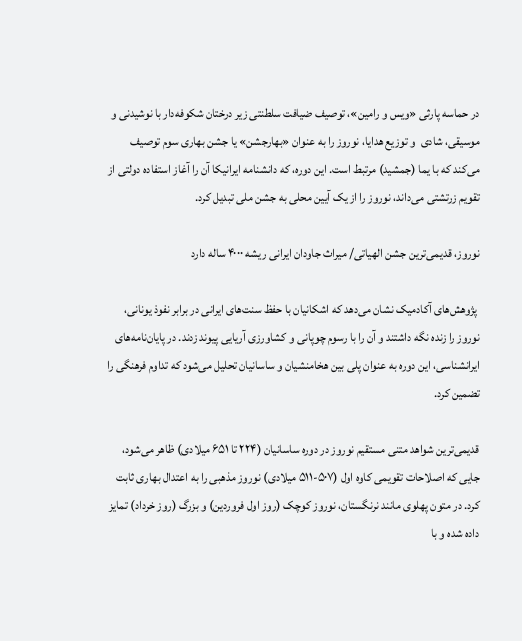در حماسه پارثی «ویس و رامین»، توصیف ضیافت سلطنتی زیر درختان شکوفه‌دار با نوشیدنی و  موسیقی، شادی  و توزیع هدایا، نوروز را به عنوان «بهارجشن» یا جشن بهاری سوم توصیف می‌کند که با یما (جمشید) مرتبط است. این دوره، که دانشنامه ایرانیکا آن را آغاز استفاده دولتی از تقویم زرتشتی می‌داند، نوروز را از یک آیین محلی به جشن ملی تبدیل کرد.

نوروز، قدیمی‌ترین جشن الهیاتی/ میراث جاودان ایرانی ریشه ۴۰۰۰ ساله دارد

 پژوهش‌های آکادمیک نشان می‌دهد که اشکانیان با حفظ سنت‌های ایرانی در برابر نفوذ یونانی، نوروز را زنده نگه داشتند و آن را با رسوم چوپانی و کشاورزی آریایی پیوند زدند. در پایان‌نامه‌های ایرانشناسی، این دوره به عنوان پلی بین هخامنشیان و ساسانیان تحلیل می‌شود که تداوم فرهنگی را تضمین کرد.

قدیمی‌ترین شواهد متنی مستقیم نوروز در دوره ساسانیان (۲۲۴ تا ۶۵۱ میلادی) ظاهر می‌شود، جایی که اصلاحات تقویمی کاوه اول (۵۰۷-۵۱۱ میلادی) نوروز مذهبی را به اعتدال بهاری ثابت کرد. در متون پهلوی مانند نرنگستان، نوروز کوچک (روز اول فروردین) و بزرگ (روز خرداد) تمایز داده شده و با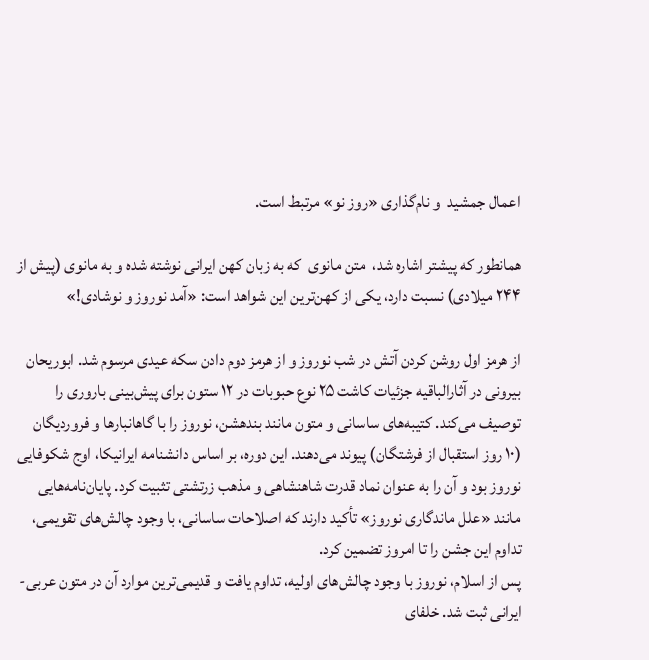اعمال جمشید  و نام‌گذاری «روز نو» مرتبط است.

همانطور که پیشتر اشاره شد،  متن مانوی  که به زبان کهن ایرانی نوشته شده و به مانوی (پیش از ۲۴۴ میلادی) نسبت دارد، یکی از کهن‌ترین این شواهد است: «آمد نوروز و نوشادی!»

از هرمز اول روشن کردن آتش در شب نوروز و از هرمز دوم دادن سکه عیدی مرسوم شد. ابوریحان بیرونی در آثارالباقیه جزئیات کاشت ۲۵ نوع حبوبات در ۱۲ ستون برای پیش‌بینی باروری را توصیف می‌کند. کتیبه‌های ساسانی و متون مانند بندهشن، نوروز را با گاهانبار‌ها و فروردیگان (۱۰ روز استقبال از فرشتگان) پیوند می‌دهند. این دوره، بر اساس دانشنامه ایرانیکا، اوج شکوفایی نوروز بود و آن را به عنوان نماد قدرت شاهنشاهی و مذهب زرتشتی تثبیت کرد. پایان‌نامه‌هایی مانند «علل ماندگاری نوروز» تأکید دارند که اصلاحات ساسانی، با وجود چالش‌های تقویمی، تداوم این جشن را تا امروز تضمین کرد.
پس از اسلام، نوروز با وجود چالش‌های اولیه، تداوم یافت و قدیمی‌ترین موارد آن در متون عربی-ایرانی ثبت شد. خلفای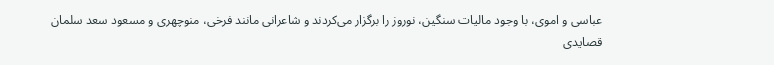عباسی و اموی، با وجود مالیات سنگین، نوروز را برگزار می‌کردند و شاعرانی مانند فرخی، منوچهری و مسعود سعد سلمان قصایدی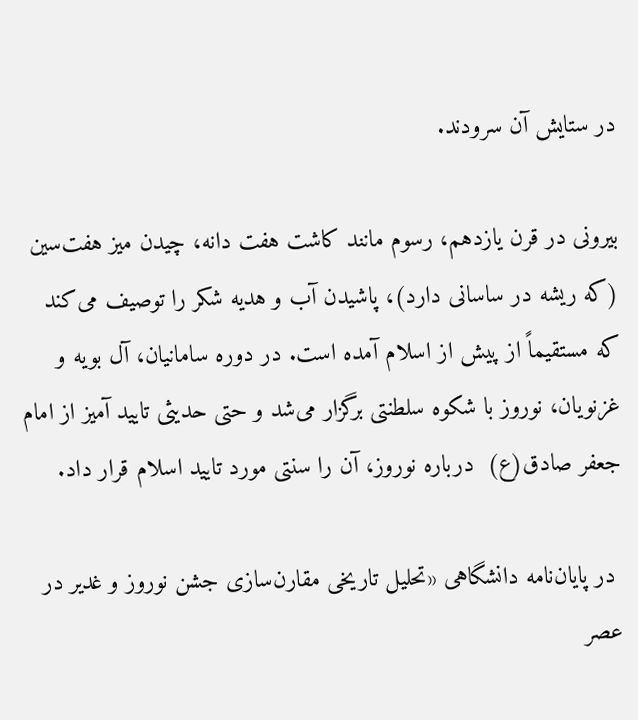در ستایش آن سرودند.

بیرونی در قرن یازدهم، رسوم مانند کاشت هفت دانه، چیدن میز هفت‌سین (که ریشه در ساسانی دارد)، پاشیدن آب و هدیه شکر را توصیف می‌کند که مستقیماً از پیش از اسلام آمده است. در دوره سامانیان، آل بویه و غزنویان، نوروز با شکوه سلطنتی برگزار می‌شد و حتی حدیثی تایید آمیز از امام جعفر صادق(ع)  درباره نوروز، آن را سنتی مورد تایید اسلام قرار داد.

 در پایان‌نامه دانشگاهی «تحلیل تاریخی مقارن‌سازی جشن نوروز و غدیر در عصر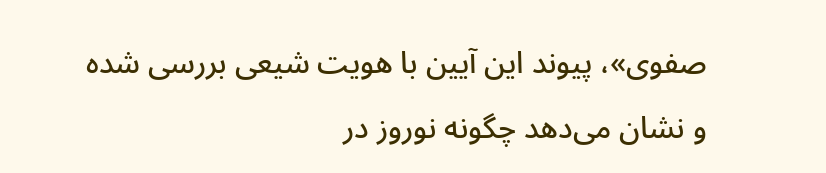صفوی»، پیوند این آیین با هویت شیعی بررسی شده و نشان می‌دهد چگونه نوروز در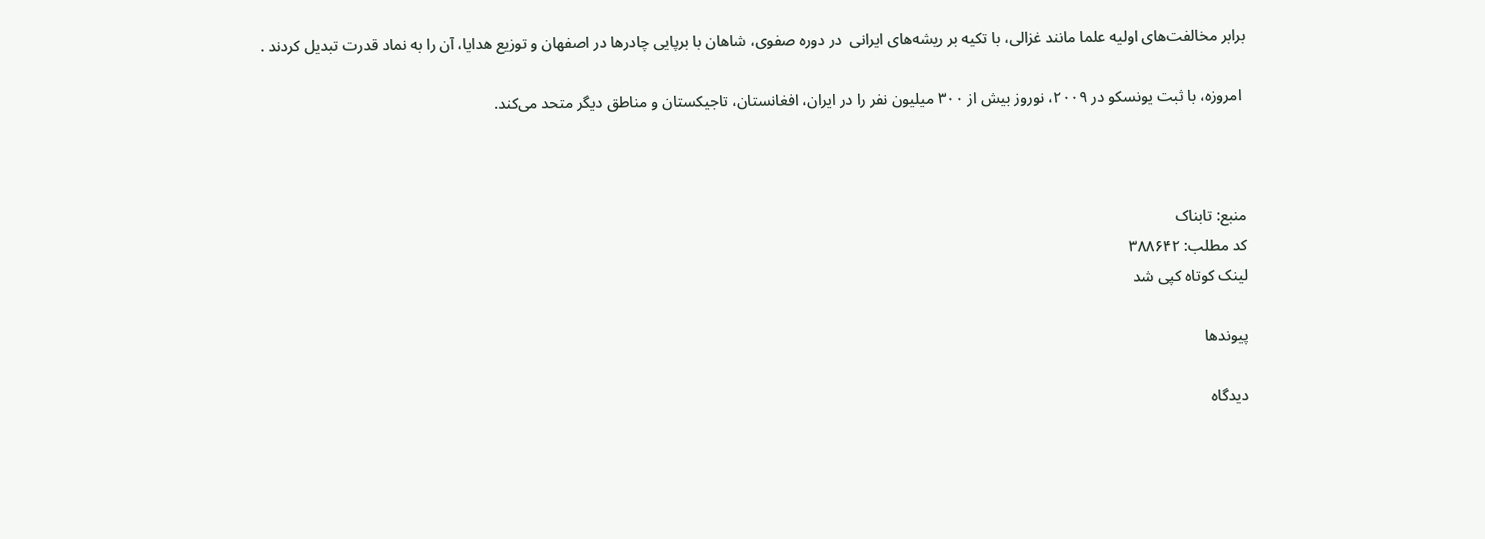برابر مخالفت‌های اولیه علما مانند غزالی، با تکیه بر ریشه‌های ایرانی  در دوره صفوی، شاهان با برپایی چادر‌ها در اصفهان و توزیع هدایا، آن را به نماد قدرت تبدیل کردند .

 امروزه، با ثبت یونسکو در ۲۰۰۹، نوروز بیش از ۳۰۰ میلیون نفر را در ایران، افغانستان، تاجیکستان و مناطق دیگر متحد می‌کند.



منبع: تابناک
کد مطلب: ۳۸۸۶۴۲
لینک کوتاه کپی شد

پیوندها

دیدگاه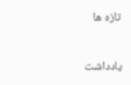تازه ها

یادداشت